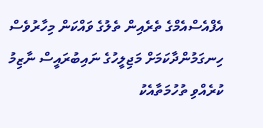އެފްއެސްއެމްގެ ތެރެއިން ތެލުގެ ވައްކަން މިހާރުވެސް ހިނގަމުންދާކަމަށް މަޖިލީހުގެ ނައިބުރައީސް ނާޒިމު ކުރެއްވި ތުހުމަތާއެކު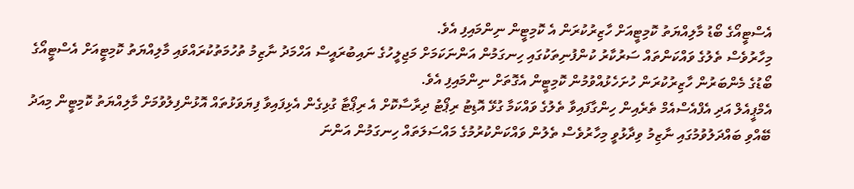އެސްޓީއޯގެ ބޯޑު މާލިއްޔަތު ކޮމިޓީއަށް ހާޒިރުކުރަން އެ ކޮމިޓީން ނިންމައިފި އެވެ.
މިހާރުވެސް ތެލުގެ ވައްކަންތައް ސަރުކާރު ކުންފުނިތަކުގައި ހިނގަމުން އަންނަކަމަށް މަޖިލީހުގެ ނައިބުރައީސް އަހްމަދު ނާޒިމު ތުހުމަތުކުރައްވައި މާލިއްޔަތު ކޮމިޓީއަށް އެސްޓީއޯގެ ބޯޑުގެ މެންބަރުން ހާޒިރުކުރަން ހުށަހެޅުއްވުމުން ކޮމިޓީން އެގޮތަށް ނިންމައިފި އެވެ.
އެމްޕީއެލް އަދި އެފްއެސްއެމް ތެރެއިން ހިންގާފައިވާ ތެލުގެ ވައްކަމާ ގުޅޭ އޮޑިޓު ރިޕޯޓު ދިރާސާކޮށް އެ ރިޕޯޓާ ގުޅިގެން އެޅިފައިވާ ފިޔަވަޅުތައް އޮޅުންފިލުވުމަށް މާލިއްޔަތު ކޮމިޓީން މިއަދު ބޭއްވި ބައްދަލުވުމުގައި ނާޒިމު ވިދާޅުވީ މިހާރުވެސް ތެލުން ވައްކަންކުރުމުގެ މައްސަލަތައް ހިނގަމުން އަންނަ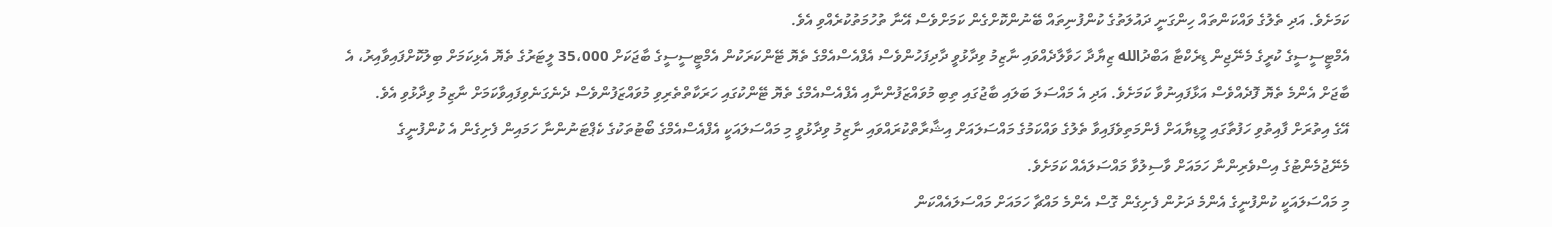ކަމަށެވެ. އަދި ތެލުގެ ވައްކަންތައް ހިންގަނީ ދައުލަތުގެ ކުންފުނިތައް ބޭނުންކޮށްގެން ކަމަށްވެސް އޭނާ ތުހުމަތުކުރެއްވި އެވެ.
އެމްޓީސީސީގެ ކުރީގެ މެނޭޖިން ޑިރެކްޓާ އަބްދުالله ޒިޔާދާ ހަވާލާދެއްވައި ނާޒިމު ވިދާޅުވީ ދާދިފަހުންވެސް އެފްއެސްއެމްގެ ތެޔޮ ޓޭންކަރަކުން އެމްޓީސީސީގެ ބާޖަކަށް 35،000 ލީޓަރުގެ ތެޔޮ އެޅިކަމަށް ބިލުކޮށްފައިވާއިރު، އެ ބާޖަށް އެންމެ ތެޔޮ ފޮދެއްވެސް އަޅާފައިނުވާ ކަމަށެވެ. އަދި އެ މައްސަލަ ބަލައި ބާޖުގައި ތިބި މުވައްޒަފުންނާއި އެފްއެސްއެމްގެ ތެޔޮ ޓޭންކުގައި ހަރަކާތްތެރިވި މުވައްޒަފުންވެސް ދެނެގަނެވިފައިވާކަމަށް ނާޒިމު ވިދާޅުވި އެވެ.
އޭގެ އިތުރަށް ފާއިތުވި ހަފުތާގައި މީޑިޔާއަށް ފެންމަތިވެފައިވާ ތެލުގެ ވައްކަމުގެ މައްސަލައަށް އިޝާރާތްކުރައްވައި ނާޒިމު ވިދާޅުވީ މި މައްސަލައަކީ އެފްއެސްއެމްގެ ބޯޓުތަކުގެ ކެޕްޓަނުންނާ ހަމައިން ފެށިގެން އެ ކުންފުނީގެ މެނޭޖުމެންޓުގެ އިސްވެރިންނާ ހަމައަށް ވާސިލުވާ މައްސަލައެއް ކަމަށެވެ.
މި މައްސަލައަކީ ކުންފުނީގެ އެންމެ ދަށުން ފެށިގެން ގޮސް އެންމެ މައްޗާ ހަމައަށް މައްސަލައެއްކަން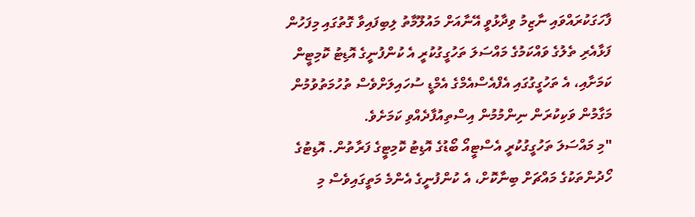ފާހަގަކުރައްވައި ނާޒިމު ވިދާޅުވީ އޭނާއަށް މައުލޫމާތު ލިބިފައިވާ ގޮތުގައި މިފަހުން ފަޅާއެރި ތެލުގެ ވައްކަމުގެ މައްސަލަ ތަހުގީގުކުރީ އެ ކުންފުނީގެ އޮޑިޓު ކޮމިޓީން ކަމަށާއި، އެ ތަހުގީގުގައި އެފްއެސްއެމްގެ އެމްޑީ ސުހައިލަށްވެސް ތުހުމަތުވުމުން މަގާމުން ވަކިކުރަން ނިންމުމުން އިސްތިއުފާދެއްވި ކަމަށެވެ.
"މި މައްސަލަ ތަހުގީގުކުރީ އެސްޓީއޯ ބޯޑުގެ އޮޑިޓު ކޮމިޓީގެ ފަރާތުން. އޮޑިޓުގެ ހޯދުންތަކުގެ މައްޗަށް ބިނާކޮށް، އެ ކުންފުނީގެ އެންމެ މަތީގައިވެސް މި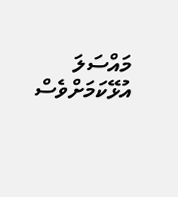މައްސަލަ އުޅޭކަމަށްވެސް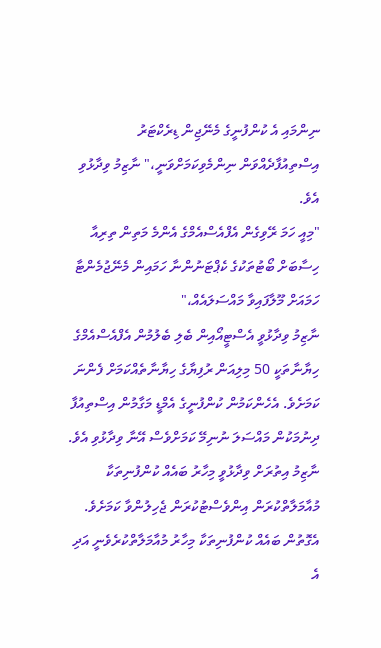ނިންމައި އެ ކުންފުނީގެ މެނޭޖިން ޑިރެކްޓަރު އިސްތިއުފާދެއްވަން ނިންމެވިކަމަށްވަނީ،" ނާޒިމު ވިދާޅުވި އެވެ.
"މިއީ ހަމަ ރޭވިގެން އެފްއެސްއެމްގެ އެންމެ މަތިން ތިރިއާ ހިސާބަށް ބޯޓުތަކުގެ ކެޕްޓަނުންނާ ހަމައިން މެނޭޖުމެންޓާ ހަމައަށް މޫލާފައިވާ މައްސަލައެއް،"
ނާޒިމު ވިދާޅުވީ އެސްޓީއޯއިން ބެލި ބެލުމުން އެފްއެސްއެމްގެ ހިޔާނާތަކީ 50 މިލިއަން ރުފިޔާގެ ހިޔާނާތެއްކަމަށް ފެންނަ ކަމަށެވެ. އެހެންކަމުން ކުންފުނީގެ އެމްޑީ މަގާމުން އިސްތިއުފާ ދިނުމަކުން މައްސަލަ ނުނިމޭ ކަމަށްވެސް އޭނާ ވިދާޅުވި އެވެ.
ނާޒިމު އިތުރަށް ވިދާޅުވީ މިހާރު ބައެއް ކުންފުނިތަކާ މުއާމަލާތްކުރަން އިންވެސްޓުކުރަން ޖެހިލުންވާ ކަމަށެވެ. އެގޮތުން ބައެއް ކުންފުނިތަކާ މިހާރު މުއާމަލާތްކުރެވެނީ އަދި އެ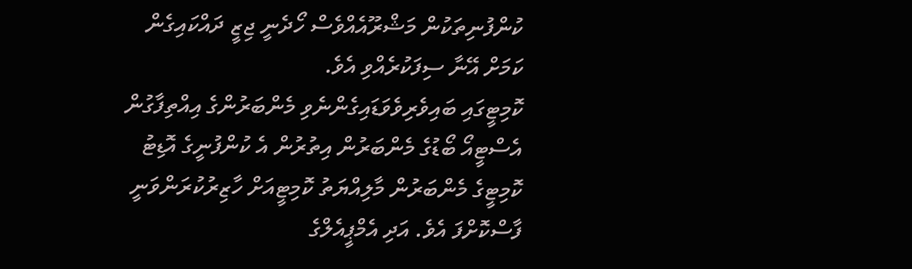ކުންފުނިތަކުން މަޝްރޫއެއްވެސް ހޯދެނީ ޖިޒީ ދައްކައިގެން ކަމަށް އޭނާ ސިފަކުރެއްވި އެވެ.
ކޮމިޓީގައި ބައިވެރިވެވަޑައިގެންނެވި މެންބަރުންގެ އިއްތިފާގުން އެސްޓީއޯ ބޯޑުގެ މެންބަރުން އިތުރުން އެ ކުންފުނީގެ އޮޑިޓު ކޮމިޓީގެ މެންބަރުން މާލިއްޔަތު ކޮމިޓީއަށް ހާޒިރުކުރަންވަނީ ފާސްކޮށްފަ އެވެ. އަދި އެމްޕީއެލްގެ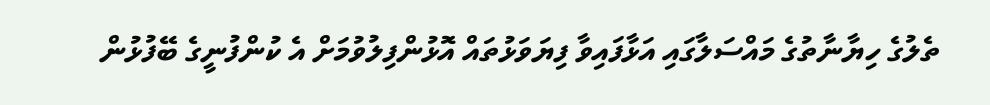ތެލުގެ ހިޔާނާތުގެ މައްސަލާގައި އަޅާފައިވާ ފިޔަވަޅުތައް އޮޅުންފިލުވުމަށް އެ ކުންފުނީގެ ބޭފުޅުން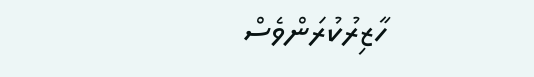ހާޒިރުކުރަންވެސް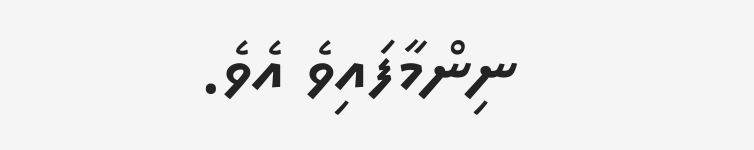ނިންމާފައިވެ އެވެ.